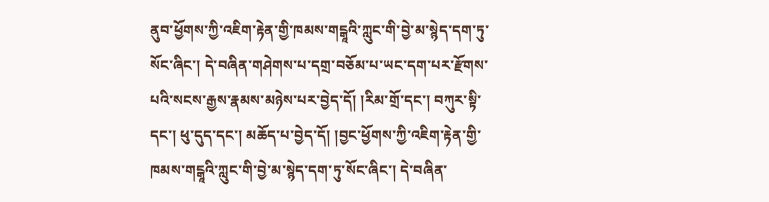ནུབ་ཕྱོགས་ཀྱི་འཇིག་རྟེན་གྱི་ཁམས་གངྒཱའི་ཀླུང་གི་བྱེ་མ་སྙེད་དག་ཏུ་སོང་ཞིང་། དེ་བཞིན་གཤེགས་པ་དགྲ་བཅོམ་པ་ཡང་དག་པར་རྫོགས་པའི་སངས་རྒྱས་རྣམས་མཉེས་པར་བྱེད་དོ། །རིམ་གྲོ་དང་། བཀུར་སྟི་དང་། ཕུ་དུད་དང་། མཆོད་པ་བྱེད་དོ། །བྱང་ཕྱོགས་ཀྱི་འཇིག་རྟེན་གྱི་ཁམས་གངྒཱའི་ཀླུང་གི་བྱེ་མ་སྙེད་དག་ཏུ་སོང་ཞིང་། དེ་བཞིན་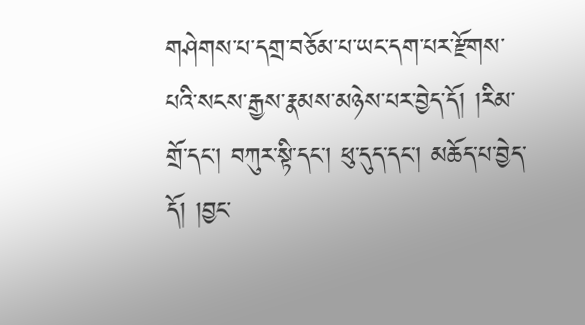གཤེགས་པ་དགྲ་བཅོམ་པ་ཡང་དག་པར་རྫོགས་པའི་སངས་རྒྱས་རྣམས་མཉེས་པར་བྱེད་དོ། །རིམ་གྲོ་དང་། བཀུར་སྟི་དང་། ཕུ་དུད་དང་། མཆོད་པ་བྱེད་དོ། །བྱང་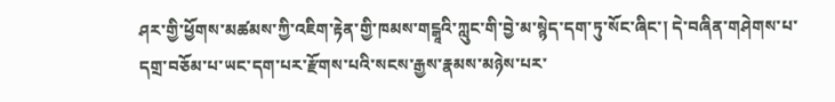ཤར་གྱི་ཕྱོགས་མཚམས་ཀྱི་འཇིག་རྟེན་གྱི་ཁམས་གངྒཱའི་ཀླུང་གི་བྱེ་མ་སྙེད་དག་ཏུ་སོང་ཞིང་། དེ་བཞིན་གཤེགས་པ་དགྲ་བཅོམ་པ་ཡང་དག་པར་རྫོགས་པའི་སངས་རྒྱས་རྣམས་མཉེས་པར་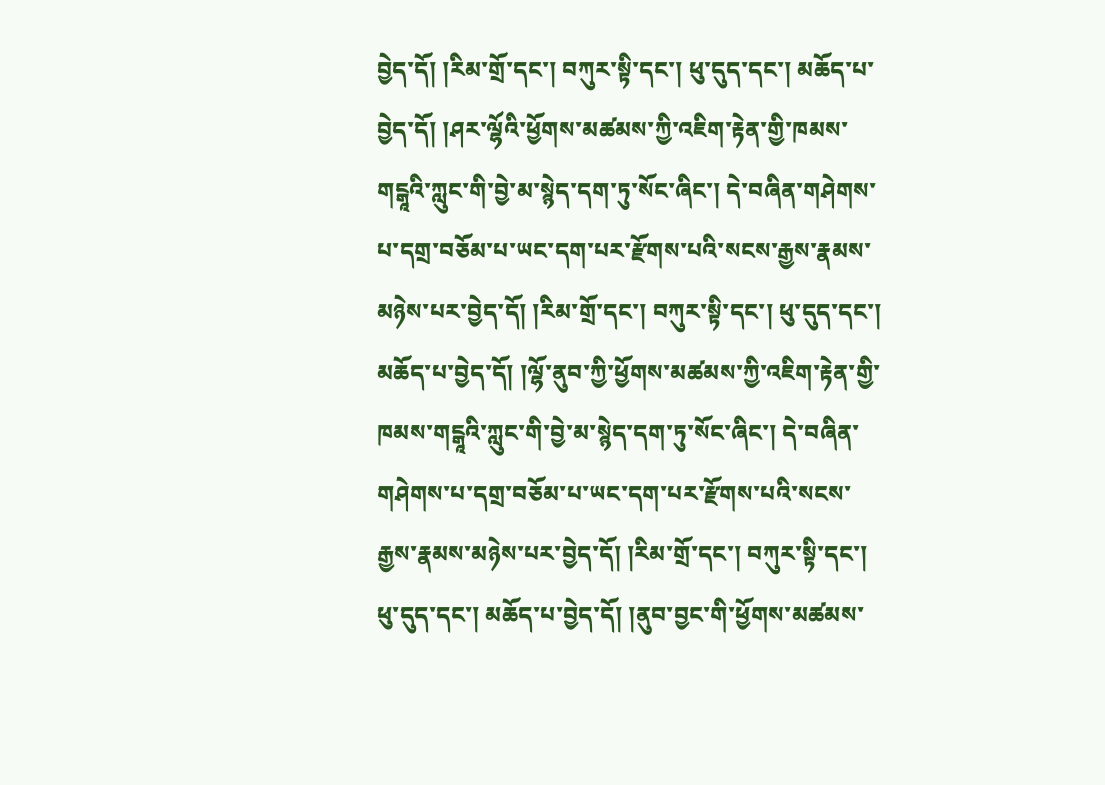བྱེད་དོ། །རིམ་གྲོ་དང་། བཀུར་སྟི་དང་། ཕུ་དུད་དང་། མཆོད་པ་བྱེད་དོ། །ཤར་ལྷོའི་ཕྱོགས་མཚམས་ཀྱི་འཇིག་རྟེན་གྱི་ཁམས་གངྒཱའི་ཀླུང་གི་བྱེ་མ་སྙེད་དག་ཏུ་སོང་ཞིང་། དེ་བཞིན་གཤེགས་པ་དགྲ་བཅོམ་པ་ཡང་དག་པར་རྫོགས་པའི་སངས་རྒྱས་རྣམས་མཉེས་པར་བྱེད་དོ། །རིམ་གྲོ་དང་། བཀུར་སྟི་དང་། ཕུ་དུད་དང་། མཆོད་པ་བྱེད་དོ། །ལྷོ་ནུབ་ཀྱི་ཕྱོགས་མཚམས་ཀྱི་འཇིག་རྟེན་གྱི་ཁམས་གངྒཱའི་ཀླུང་གི་བྱེ་མ་སྙེད་དག་ཏུ་སོང་ཞིང་། དེ་བཞིན་གཤེགས་པ་དགྲ་བཅོམ་པ་ཡང་དག་པར་རྫོགས་པའི་སངས་རྒྱས་རྣམས་མཉེས་པར་བྱེད་དོ། །རིམ་གྲོ་དང་། བཀུར་སྟི་དང་། ཕུ་དུད་དང་། མཆོད་པ་བྱེད་དོ། །ནུབ་བྱང་གི་ཕྱོགས་མཚམས་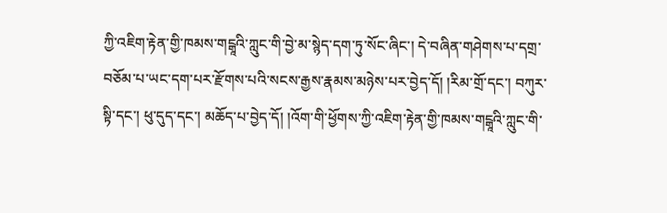ཀྱི་འཇིག་རྟེན་གྱི་ཁམས་གངྒཱའི་ཀླུང་གི་བྱེ་མ་སྙེད་དག་ཏུ་སོང་ཞིང་། དེ་བཞིན་གཤེགས་པ་དགྲ་བཅོམ་པ་ཡང་དག་པར་རྫོགས་པའི་སངས་རྒྱས་རྣམས་མཉེས་པར་བྱེད་དོ། །རིམ་གྲོ་དང་། བཀུར་སྟི་དང་། ཕུ་དུད་དང་། མཆོད་པ་བྱེད་དོ། །འོག་གི་ཕྱོགས་ཀྱི་འཇིག་རྟེན་གྱི་ཁམས་གངྒཱའི་ཀླུང་གི་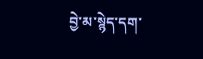བྱེ་མ་སྙེད་དག་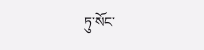ཏུ་སོང་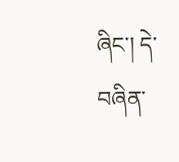ཞིང་། དེ་བཞིན་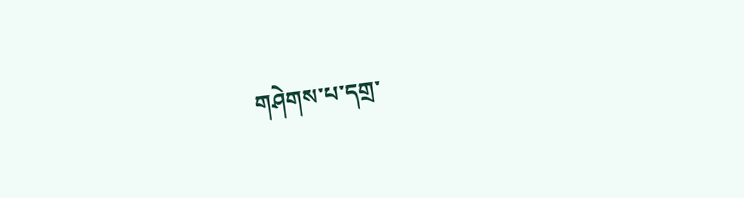གཤེགས་པ་དགྲ་